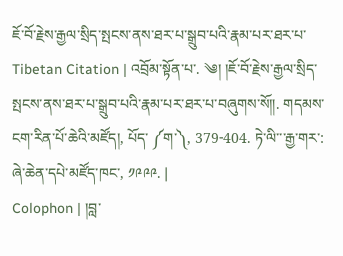ཇོ་བོ་རྗེས་རྒྱལ་སྲིད་སྤངས་ནས་ཐར་པ་སྒྲུབ་པའི་རྣམ་པར་ཐར་པ་
Tibetan Citation | འབྲོམ་སྟོན་པ་. ༄། །ཇོ་བོ་རྗེས་རྒྱལ་སྲིད་སྤངས་ནས་ཐར་པ་སྒྲུབ་པའི་རྣམ་པར་ཐར་པ་བཞུགས་སོ༎. གདམས་ངག་རིན་པོ་ཆེའི་མཛོད།, པོད་ ༼ག་༽, 379-404. ཏེ་ལི་་་རྒྱ་གར་: ཞེ་ཆེན་དཔེ་མཛོད་ཁང་, ༡༩༩༩. |
Colophon | །བླ་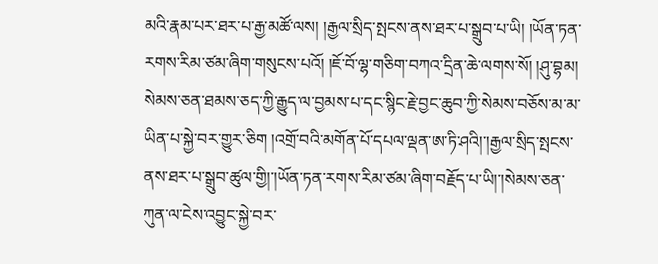མའི་རྣམ་པར་ཐར་པ་རྒྱ་མཚོ་ལས། །རྒྱལ་སྲིད་སྤངས་ནས་ཐར་པ་སྒྲུབ་པ་ཡི། །ཡོན་ཏན་རགས་རིམ་ཙམ་ཞིག་གསུངས་པའོ། །ཇོ་བོ་ལྷ་གཅིག་བཀའ་དྲིན་ཆེ་ལགས་སོ། །ཤུ་བྷམ། སེམས་ཅན་ཐམས་ཅད་ཀྱི་རྒྱུད་ལ་བྱམས་པ་དང་སྙིང་རྗེ་བྱང་ཆུབ་ཀྱི་སེམས་བཅོས་མ་མ་ཡིན་པ་སྐྱེ་བར་གྱུར་ཅིག །འགྲོ་བའི་མགོན་པོ་དཔལ་ལྡན་ཨ་ཏི་ཤའི།་།རྒྱལ་སྲིད་སྤངས་ནས་ཐར་པ་སྒྲུབ་ཚུལ་གྱི།་།ཡོན་ཏན་རགས་རིམ་ཙམ་ཞིག་བརྗོད་པ་ཡི།་།སེམས་ཅན་ཀུན་ལ་ངེས་འབྱུང་སྐྱེ་བར་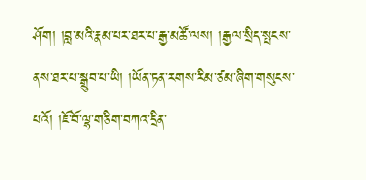ཤོག། །བླ་མའི་རྣམ་པར་ཐར་པ་རྒྱ་མཚོ་ལས། །རྒྱལ་སྲིད་སྤངས་ནས་ཐར་པ་སྒྲུབ་པ་ཡི། །ཡོན་ཏན་རགས་རིམ་ཙམ་ཞིག་གསུངས་པའོ། །ཇོ་བོ་ལྷ་གཅིག་བཀའ་དྲིན་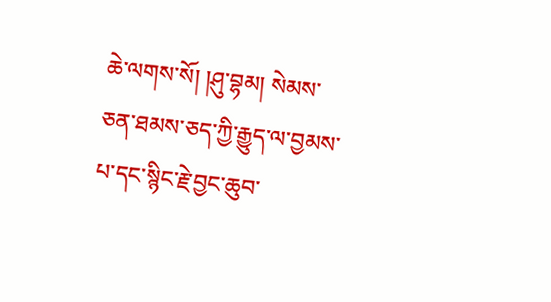ཆེ་ལགས་སོ། །ཤུ་བྷམ། སེམས་ཅན་ཐམས་ཅད་ཀྱི་རྒྱུད་ལ་བྱམས་པ་དང་སྙིང་རྗེ་བྱང་ཆུབ་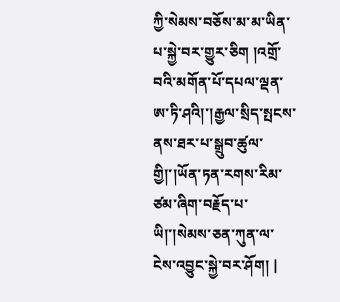ཀྱི་སེམས་བཅོས་མ་མ་ཡིན་པ་སྐྱེ་བར་གྱུར་ཅིག །འགྲོ་བའི་མགོན་པོ་དཔལ་ལྡན་ཨ་ཏི་ཤའི།་།རྒྱལ་སྲིད་སྤངས་ནས་ཐར་པ་སྒྲུབ་ཚུལ་གྱི།་།ཡོན་ཏན་རགས་རིམ་ཙམ་ཞིག་བརྗོད་པ་ཡི།་།སེམས་ཅན་ཀུན་ལ་ངེས་འབྱུང་སྐྱེ་བར་ཤོག། |